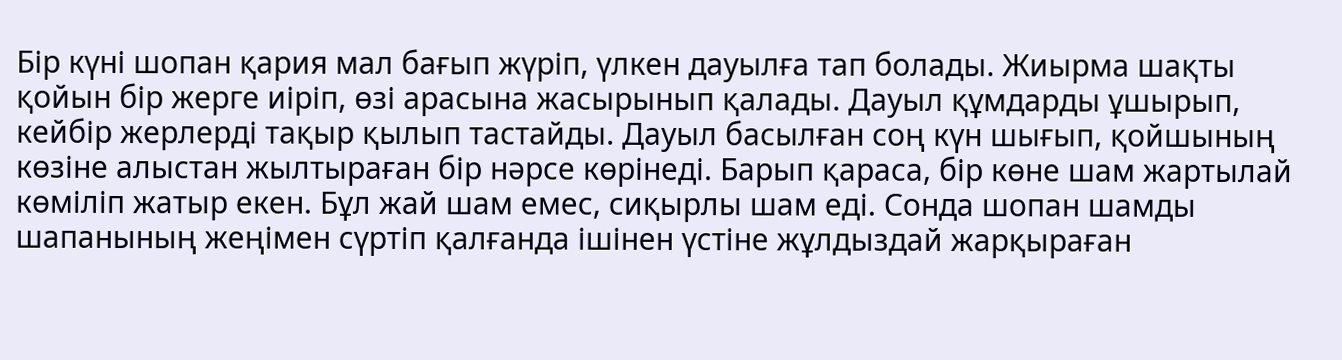Бір күні шопан қария мал бағып жүріп, үлкен дауылға тап болады. Жиырма шақты қойын бір жерге иіріп, өзі арасына жасырынып қалады. Дауыл құмдарды ұшырып, кейбір жерлерді тақыр қылып тастайды. Дауыл басылған соң күн шығып, қойшының көзіне алыстан жылтыраған бір нәрсе көрінеді. Барып қараса, бір көне шам жартылай көміліп жатыр екен. Бұл жай шам емес, сиқырлы шам еді. Сонда шопан шамды шапанының жеңімен сүртіп қалғанда ішінен үстіне жұлдыздай жарқыраған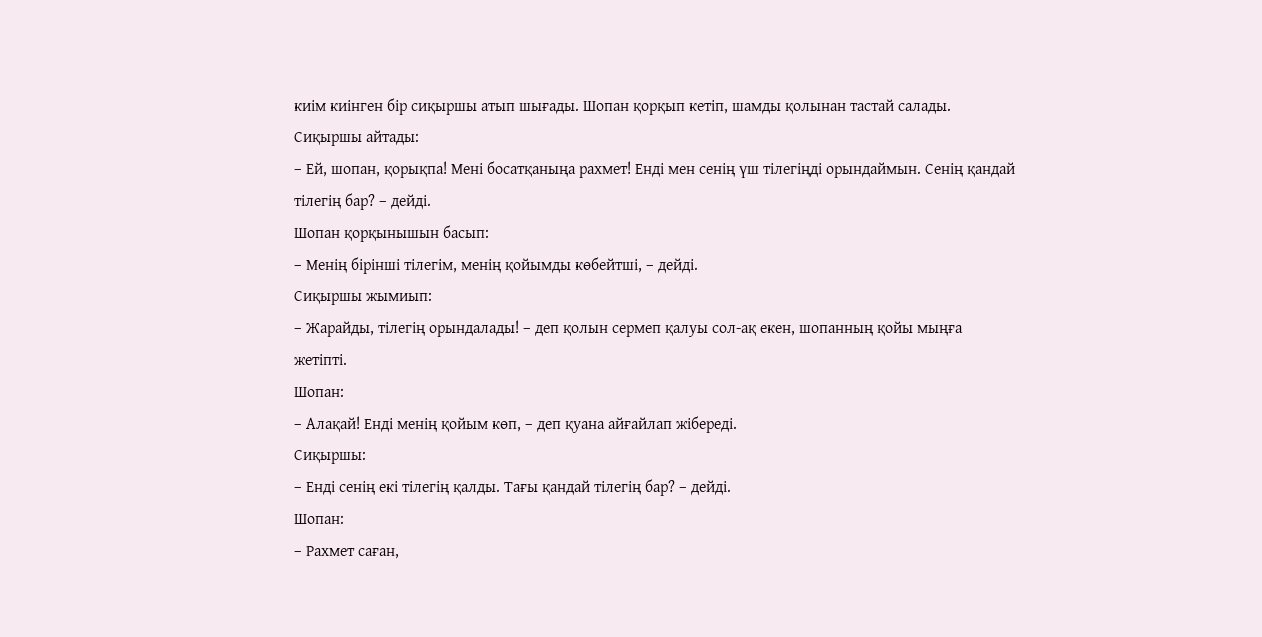киім киінген бір сиқыршы атып шығады. Шопан қорқып кетіп, шамды қолынан тастай салады. Сиқыршы айтады:
– Ей, шопан, қорықпа! Мені босатқаныңа рахмет! Енді мен сенің үш тілегіңді орындаймын. Сенің қандай тілегің бар? – дейді.
Шопан қорқынышын басып:
– Менің бірінші тілегім, менің қойымды көбейтші, – дейді.
Сиқыршы жымиып:
– Жарайды, тілегің орындалады! – деп қолын сермеп қалуы сол-ақ екен, шопанның қойы мыңға жетіпті.
Шопан:
– Алақай! Енді менің қойым көп, – деп қуана айғайлап жібереді.
Сиқыршы:
– Енді сенің екі тілегің қалды. Тағы қандай тілегің бар? – дейді.
Шопан:
– Рахмет саған,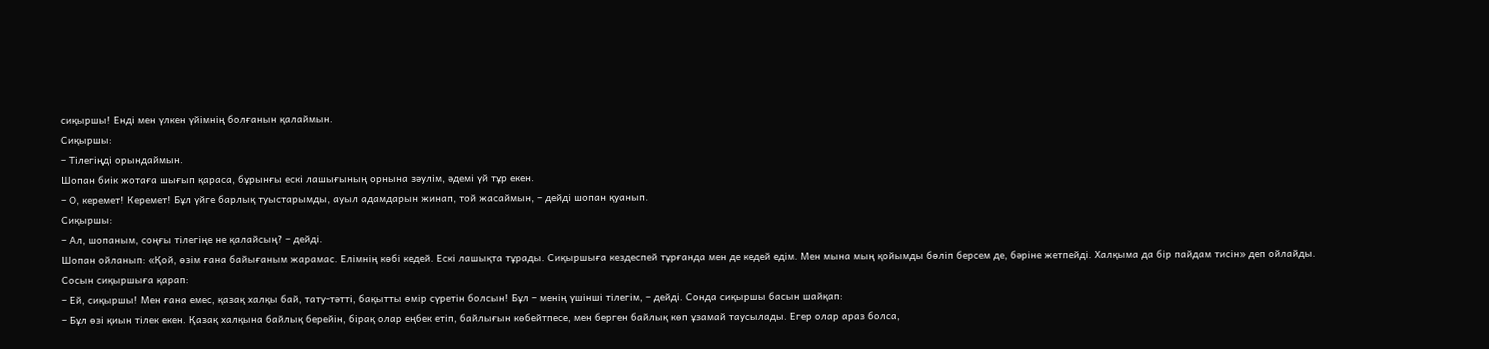сиқыршы! Енді мен үлкен үйімнің болғанын қалаймын.
Сиқыршы:
– Тілегіңді орындаймын.
Шопан биік жотаға шығып қараса, бұрынғы ескі лашығының орнына зәулім, әдемі үй тұр екен.
– О, керемет! Керемет! Бұл үйге барлық туыстарымды, ауыл адамдарын жинап, той жасаймын, – дейді шопан қуанып.
Сиқыршы:
– Ал, шопаным, соңғы тілегіңе не қалайсың? – дейді.
Шопан ойланып: «Қой, өзім ғана байығаным жарамас. Елімнің көбі кедей. Ескі лашықта тұрады. Сиқыршыға кездеспей тұрғанда мен де кедей едім. Мен мына мың қойымды бөліп берсем де, бәріне жетпейді. Халқыма да бір пайдам тисін» деп ойлайды.
Сосын сиқыршыға қарап:
– Ей, сиқыршы! Мен ғана емес, қазақ халқы бай, тату-тәтті, бақытты өмір сүретін болсын! Бұл – менің үшінші тілегім, – дейді. Сонда сиқыршы басын шайқап:
– Бұл өзі қиын тілек екен. Қазақ халқына байлық берейін, бірақ олар еңбек етіп, байлығын көбейтпесе, мен берген байлық көп ұзамай таусылады. Егер олар араз болса,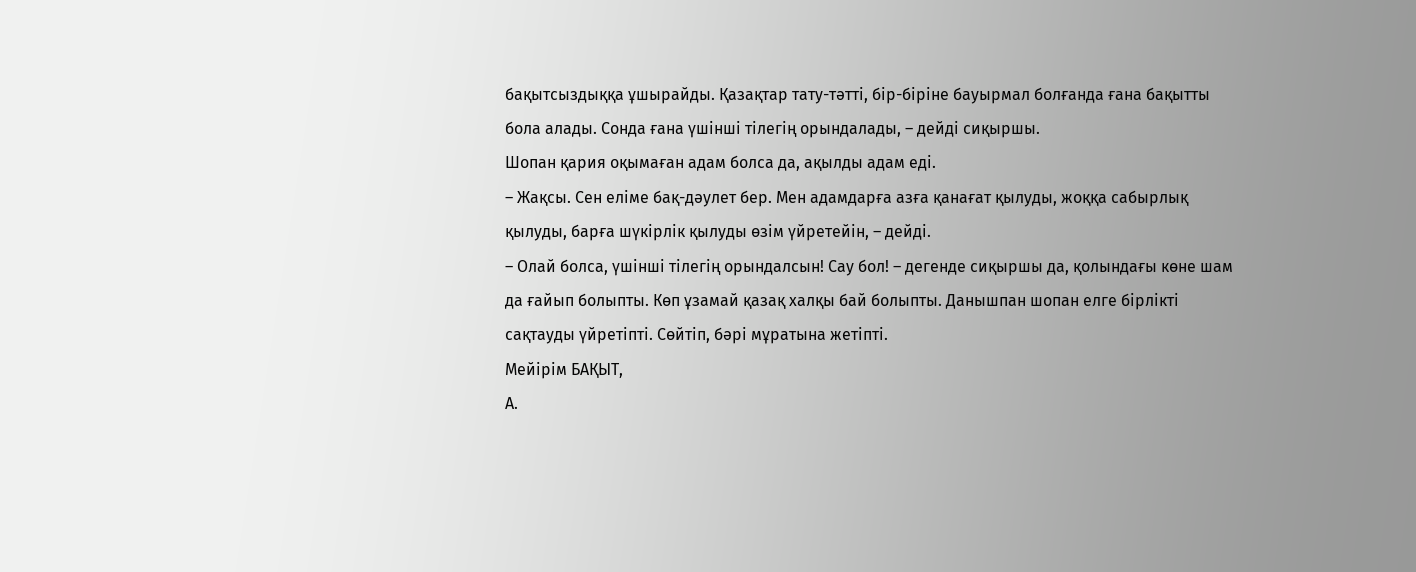бақытсыздыққа ұшырайды. Қазақтар тату-тәтті, бір-біріне бауырмал болғанда ғана бақытты бола алады. Сонда ғана үшінші тілегің орындалады, – дейді сиқыршы.
Шопан қария оқымаған адам болса да, ақылды адам еді.
– Жақсы. Сен еліме бақ-дәулет бер. Мен адамдарға азға қанағат қылуды, жоққа сабырлық қылуды, барға шүкірлік қылуды өзім үйретейін, – дейді.
– Олай болса, үшінші тілегің орындалсын! Сау бол! – дегенде сиқыршы да, қолындағы көне шам да ғайып болыпты. Көп ұзамай қазақ халқы бай болыпты. Данышпан шопан елге бірлікті сақтауды үйретіпті. Сөйтіп, бәрі мұратына жетіпті.
Мейірім БАҚЫТ,
А.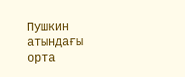Пушкин атындағы орта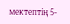мектептің 5-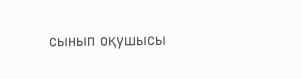сынып оқушысы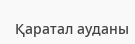Қаратал ауданы